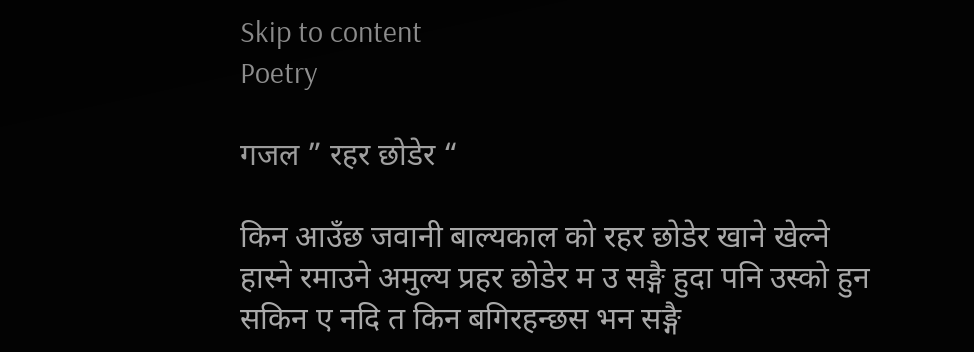Skip to content
Poetry

गजल ” रहर छोडेर “

किन आउँछ जवानी बाल्यकाल को रहर छोडेर खाने खेल्ने हास्ने रमाउने अमुल्य प्रहर छोडेर म उ सङ्गै हुदा पनि उस्को हुन सकिन ए नदि त किन बगिरहन्छस भन सङ्गै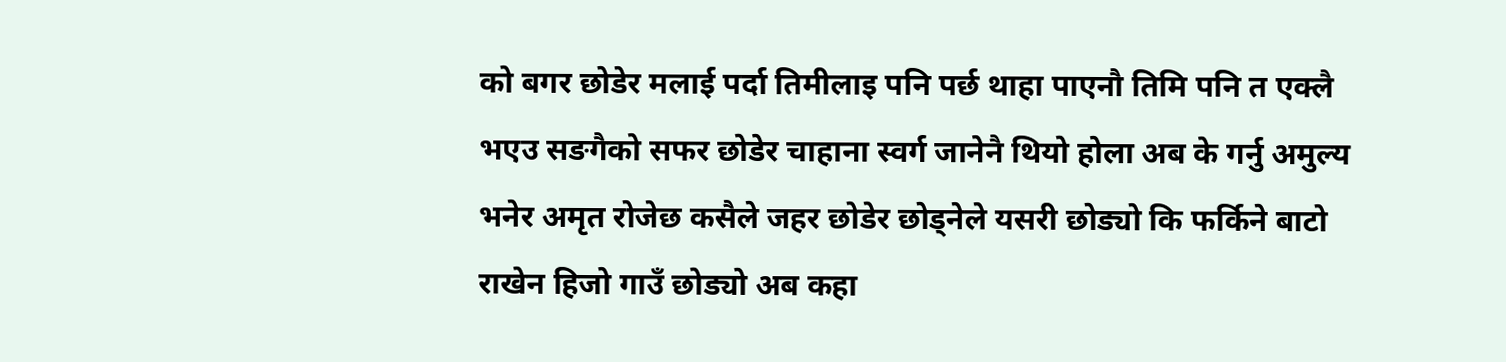को बगर छोडेर मलाई पर्दा तिमीलाइ पनि पर्छ थाहा पाएनौ तिमि पनि त एक्लै भएउ सङगैको सफर छोडेर चाहाना स्वर्ग जानेनै थियो होला अब के गर्नु अमुल्य भनेर अमृत रोजेछ कसैले जहर छोडेर छोड्नेले यसरी छोड्यो कि फर्किने बाटो राखेन हिजो गाउँ छोड्यो अब कहा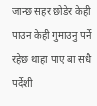जान्छ सहर छोडेर केही पाउन केही गुमाउनु पर्ने रहेछ थाहा पाए बा सधै पर्देशी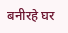बनीरहे घर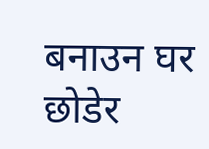बनाउन घर छोडेर